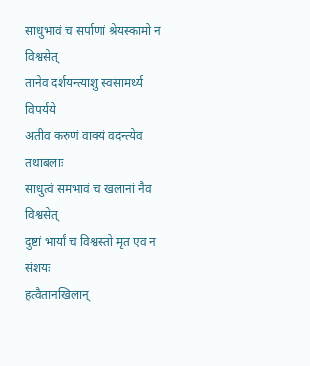साधुभावं च सर्पाणां श्रेयस्कामो न विश्वसेत्
तानेव दर्शयन्त्याशु स्वसामर्थ्य विपर्यये
अतीव करुणं वाक्यं वदन्त्येव तथाबलाः
साधुत्वं समभावं च खलानां नैव विश्वसेत्
दुष्टां भार्यां च विश्वस्तो मृत एव न संशयः
हत्वैतानखिलान्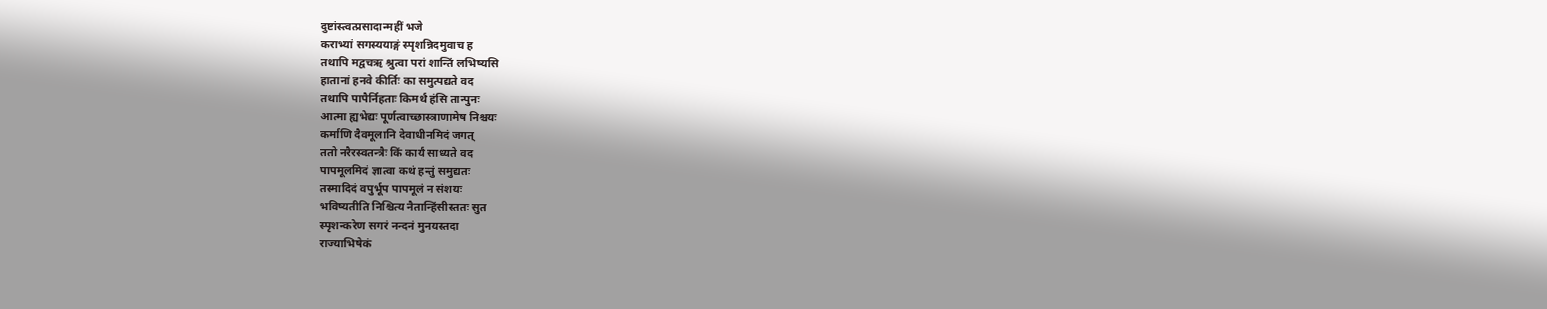दुष्टांस्त्वत्प्रसादान्महीं भजे
कराभ्यां सगस्ययाङ्गं स्पृशन्निदमुवाच ह
तथापि मद्वचऋ श्रुत्वा परां शान्तिं लभिष्यसि
हातानां हनवे कीर्तिः का समुत्पद्यते वद
तथापि पापैर्निहताः किमर्थं हंसि तान्पुनः
आत्मा ह्यभेद्यः पूर्णत्वाच्छास्त्राणामेष निश्चयः
कर्माणि दैवमूलानि देवाधीनमिदं जगत्
ततो नरैरस्वतन्त्रैः किं कार्यं साध्यते वद
पापमूलमिदं ज्ञात्वा कथं हन्तुं समुद्यतः
तस्मादिदं वपुर्भूप पापमूलं न संशयः
भविष्यतीति निश्चित्य नैतान्हिंसीस्ततः सुत
स्पृशन्करेण सगरं नन्दनं मुनयस्तदा
राज्याभिषेकं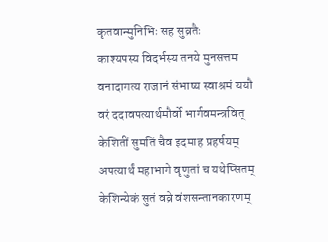कृतवान्मुनिभिः सह सुव्रतैः
काश्यपस्य विदर्भस्य तनये मुनसत्तम
वनादागत्य राजानं संभाष्य स्वाश्रमं ययौ
वरं ददावपत्यार्थमौर्वो भार्गवमन्त्रवित्
केशितीं सुमतिं चैव इदमाह प्रहर्षयम्
अपत्यार्थं महाभागे वृणुतां च यथेप्सितम्
केशिन्येकं सुतं वव्रे वंशसन्तानकारणम्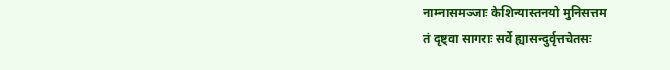नाम्नासमञ्जाः केशिन्यास्तनयो मुनिसत्तम
तं दृष्ट्वा सागराः सर्वे ह्यासन्दुर्वृत्तचेतसः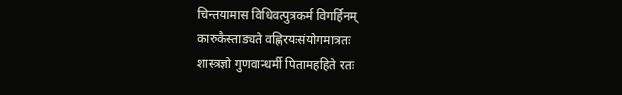चिन्तयामास विधिवत्पुत्रकर्म विगर्हिनम्
कारुकैस्ताड्यते वह्णिरयःसंयोगमात्रतः
शास्त्रज्ञो गुणवान्धर्मी पितामहहिते रतः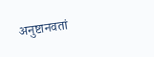अनुष्टानवतां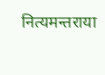नित्यमन्तराया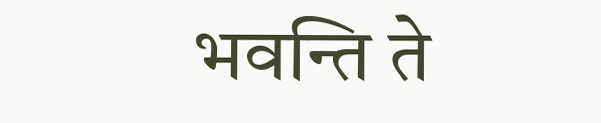भवन्ति ते